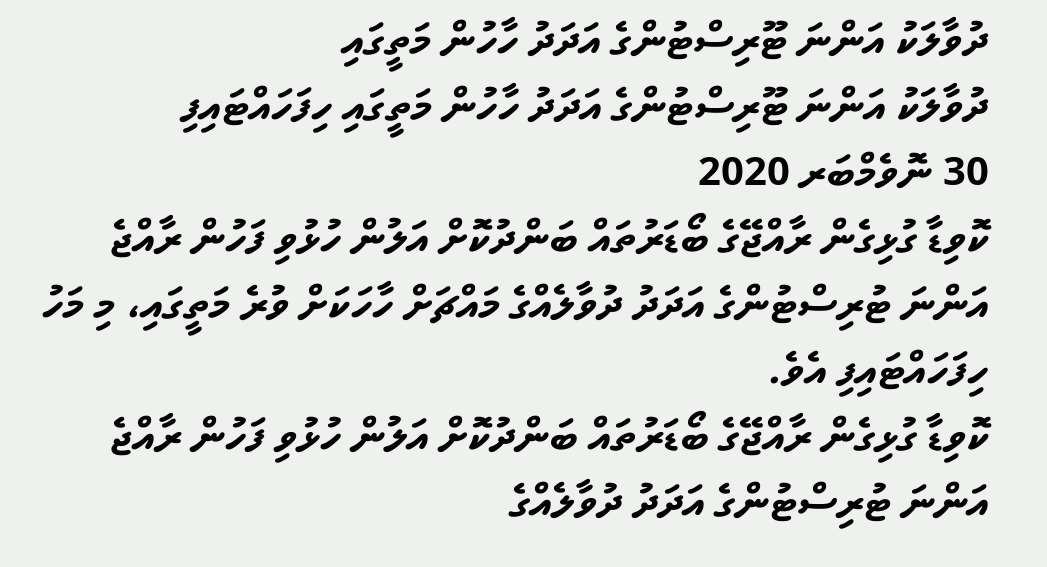ދުވާލަކު އަންނަ ޓޫރިސްޓުންގެ އަދަދު ހާހުން މަތީގައި
ދުވާލަކު އަންނަ ޓޫރިސްޓުންގެ އަދަދު ހާހުން މަތީގައި ހިފަހައްޓައިފި
30 ނޮވެމްބަރ 2020
ކޮވިޑާ ގުޅިގެން ރާއްޖޭގެ ބޯޑަރުތައް ބަންދުކޮށް އަލުން ހުޅުވި ފަހުން ރާއްޖެ އަންނަ ޓުރިސްޓުންގެ އަދަދު ދުވާލެއްގެ މައްޗަށް ހާހަކަށް ވުރެ މަތީގައި، މި މަހު ހިފަހައްޓައިފި އެވެ.
ކޮވިޑާ ގުޅިގެން ރާއްޖޭގެ ބޯޑަރުތައް ބަންދުކޮށް އަލުން ހުޅުވި ފަހުން ރާއްޖެ އަންނަ ޓުރިސްޓުންގެ އަދަދު ދުވާލެއްގެ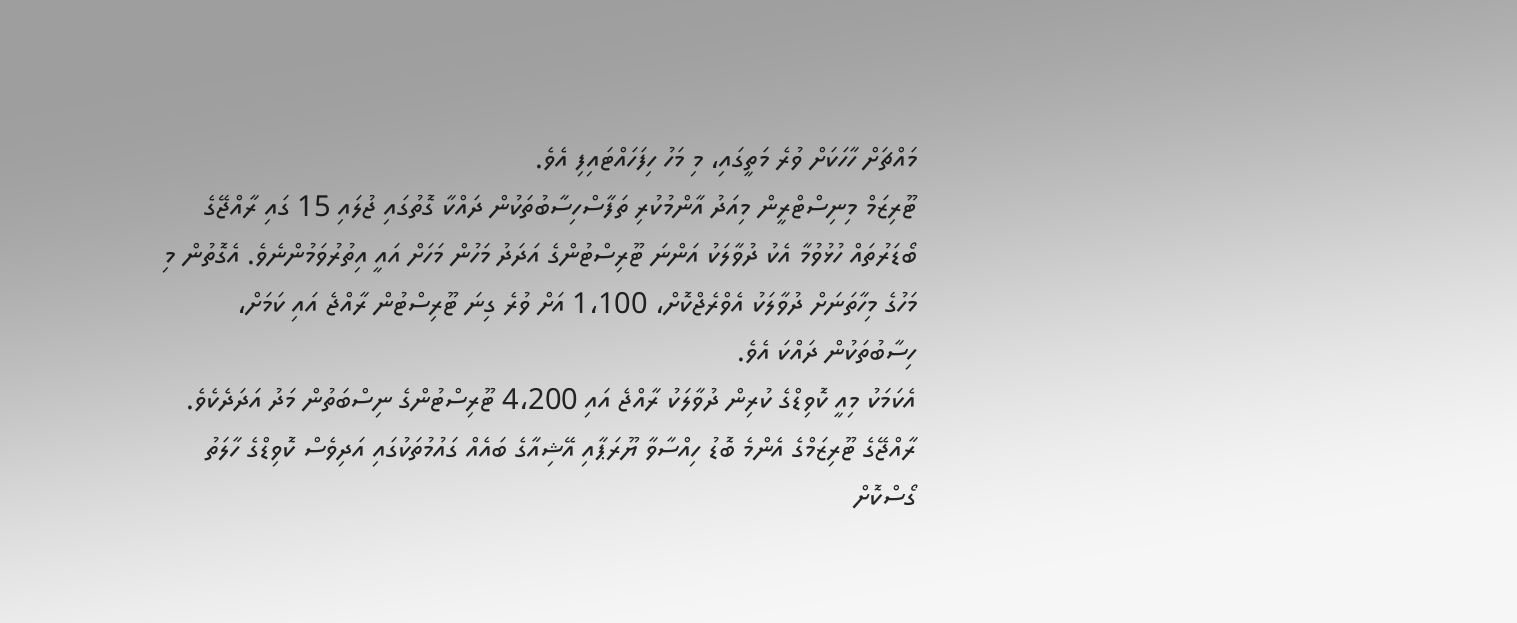މައްޗަށް ހާހަކަށް ވުރެ މަތީގައި، މި މަހު ހިފަހައްޓައިފި އެވެ.
ޓޫރިޒަމް މިނިސްޓްރީން މިއަދު އާންމުކުރި ތަފާސްހިސާބުތަކުން ދައްކާ ގޮތުގައި ޖުލައި 15 ގައި ރާއްޖޭގެ ބޯޑަރުތައް ހުޅުވުމާ އެކު ދުވާލަކު އަންނަ ޓޫރިސްޓުންގެ އަދަދު މަހުން މަހަށް އައީ އިތުރުވަމުންނެވެ. އެގޮތުން މި މަހުގެ މިހާތަނަށް ދުވާލަކު އެވްރެޖްކޮށް، 1،100 އަށް ވުރެ ގިނަ ޓޫރިސްޓުން ރާއްޖެ އައި ކަމަށް، ހިސާބުތަކުން ދައްކަ އެވެ.
އެކަމަކު މިއީ ކޮވިޑްގެ ކުރިން ދުވާލަކު ރާއްޖެ އައި 4،200 ޓޫރިސްޓުންގެ ނިސްބަތުން މަދު އަދަދެކެވެ.
ރާއްޖޭގެ ޓޫރިޒަމްގެ އެންމެ ބޮޑު ހިއްސާވާ ޔޫރަޕާއި އޭޝިއާގެ ބައެއް ގައުމުތަކުގައި އަދިވެސް ކޮވިޑްގެ ހާލަތު ގޯސްކޮށް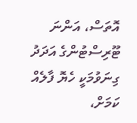އޮތަސް، އަންނަ ޓޫރިސްޓުންގެ އަދަދު ގިނަވުމަކީ ހެޔޮ ފާލެއް ކަމަށް،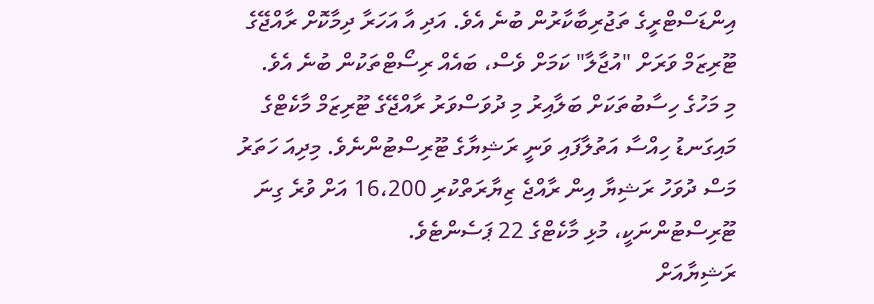އިންޑަސްޓްރީގެ ތަޖުރިބާކާރުން ބުނެ އެވެ. އަދި އާ އަހަރާ ދިމާކޮށް ރާއްޖޭގެ ޓޫރިޒަމް ވަރަށް "އުޖާލާ" ކަމަށް ވެސް، ބައެއް ރިސޯޓްތަކުން ބުނެ އެވެ.
މި މަހުގެ ހިސާބުތަކަށް ބަލާއިރު މި ދުވަސްވަރު ރާއްޖޭގެ ޓޫރިޒަމް މާކެޓްގެ މައިގަނޑު ހިއްސާ އަތުލާފައި ވަނީ ރަޝިޔާގެ ޓޫރިސްޓުންނެވެ. މިދިއަ ހަތަރު މަސް ދުވަހު ރަޝިޔާ އިން ރާއްޖެ ޒިޔާރަތްކުރި 16،200 އަށް ވުރެ ގިނަ ޓޫރިސްޓުންނަކީ، މުޅި މާކެޓްގެ 22 ޕަސެންޓެވެ.
ރަޝިޔާއަށް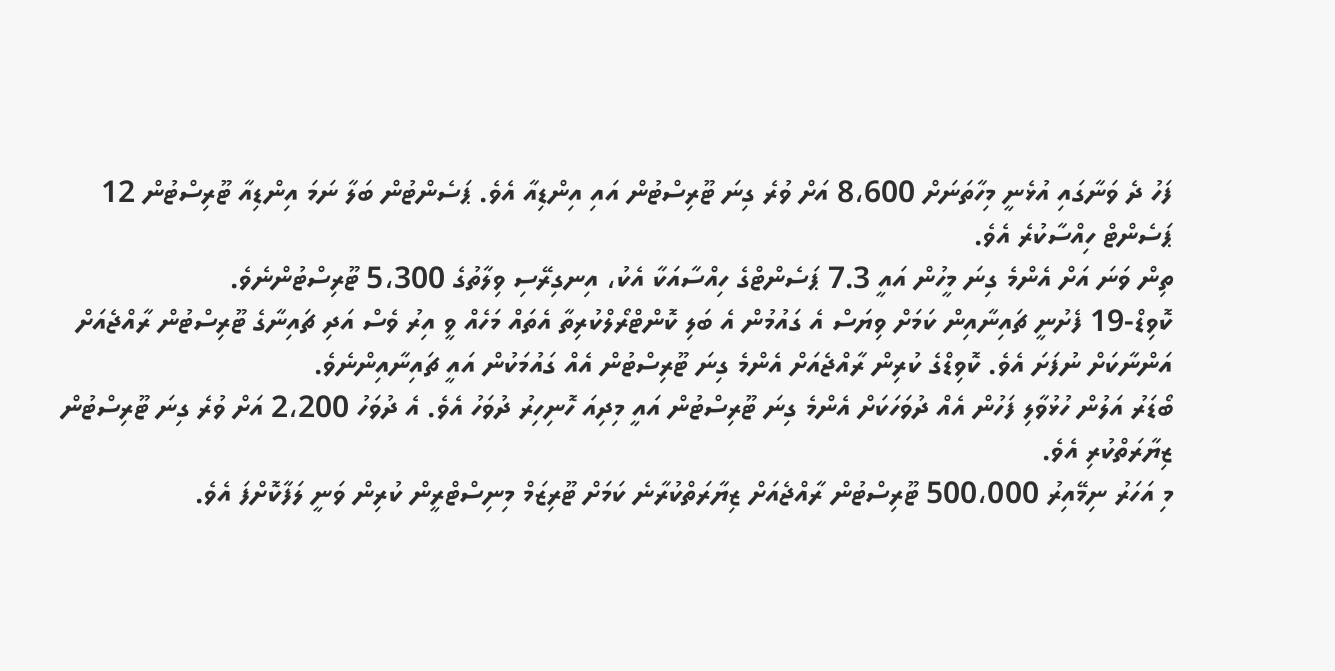ފަހު ދެ ވަނާގައި އުޅެނީ މިހާތަނަށް 8،600 އަށް ވުރެ ގިނަ ޓޫރިސްޓުން އައި އިންޑިއާ އެވެ. ޕަސެންޓުން ބަލާ ނަމަ އިންޑިއާ ޓޫރިސްޓުން 12 ޕަސެންޓް ހިއްސާކުރެ އެވެ.
ތިން ވަނަ އަށް އެންމެ ގިނަ މީހުން އައީ 7.3 ޕަސެންޓްގެ ހިއްސާއަކާ އެކު، އިނގިރޭސި ވިލާތުގެ 5،300 ޓޫރިސްޓުންނެވެ.
ކޮވިޑް-19 ފެށުނީ ޗައިނާއިން ކަމަށް ވިޔަސް އެ ގައުމުން އެ ބަލި ކޮންޓްރޯލްކުރިތާ އެތައް މަހެއް ވީ އިރު ވެސް އަދި ޗައިނާގެ ޓޫރިސްޓުން ރާއްޖެއަށް އަންނާކަށް ނުފަށަ އެވެ. ކޮވިޑްގެ ކުރިން ރާއްޖެއަށް އެންމެ ގިނަ ޓޫރިސްޓުން އެއް ގައުމަކުން އައީ ޗައިނާއިންނެވެ.
ބޯޑަރު އަލުން ހުޅުވާލި ފަހުން އެއް ދުވަހަކަށް އެންމެ ގިނަ ޓޫރިސްޓުން އައީ މިދިއަ ހޮނިހިރު ދުވަހު އެވެ. އެ ދުވަހު 2،200 އަށް ވުރެ ގިނަ ޓޫރިސްޓުން ޒިޔާރަތްކުރި އެވެ.
މި އަހަރު ނިމޭއިރު 500،000 ޓޫރިސްޓުން ރާއްޖެއަށް ޒިޔާރަތްކުރާނެ ކަމަށް ޓޫރިޒަމް މިނިސްޓްރީން ކުރިން ވަނީ ލަފާކޮށްފަ އެވެ.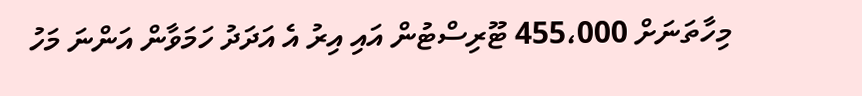މިހާތަނަށް 455،000 ޓޫރިސްޓުން އައި އިރު އެ އަދަދު ހަމަވާން އަންނަ މަހު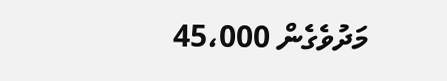މަދުވެގެން 45،000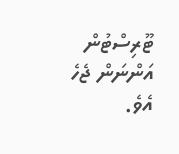ޓޫރިސްޓުން އަންނަން ޖެހެ އެވެ.